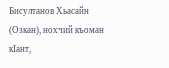Бисултанов Хьасайн (Озкан), нохчий къоман кІант,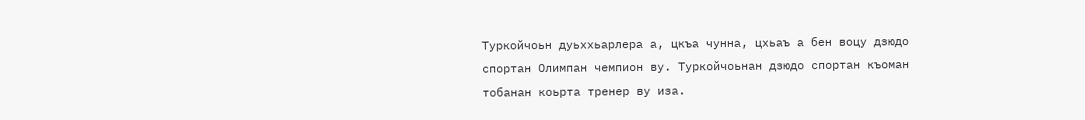Туркойчоьн дуьххьарлера а, цкъа чунна, цхьаъ а бен воцу дзюдо спортан Олимпан чемпион ву. Туркойчоьнан дзюдо спортан къоман тобанан коьрта тренер ву иза.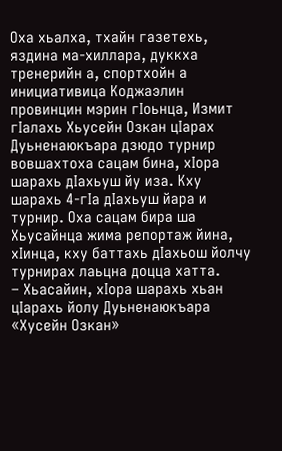Оха хьалха, тхайн газетехь, яздина ма-хиллара, дуккха тренерийн а, спортхойн а инициативица Коджаэлин провинцин мэрин гІоьнца, Измит гІалахь Хьусейн Озкан цІарах Дуьненаюкъара дзюдо турнир вовшахтоха сацам бина, хІора шарахь дІахьуш йу иза. Кху шарахь 4-гІа дІахьуш йара и турнир. Оха сацам бира ша Хьусайнца жима репортаж йина, хІинца, кху баттахь дІахьош йолчу турнирах лаьцна доцца хатта.
– Хьасайин, хІора шарахь хьан цІарахь йолу Дуьненаюкъара «Хусейн Озкан»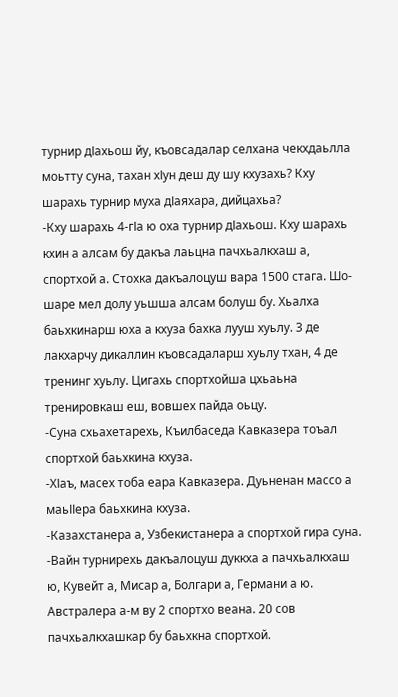турнир дІахьош йу, къовсадалар селхана чекхдаьлла моьтту суна, тахан хІун деш ду шу кхузахь? Кху шарахь турнир муха дІаяхара, дийцахьа?
-Кху шарахь 4-гІа ю оха турнир дІахьош. Кху шарахь кхин а алсам бу дакъа лаьцна пачхьалкхаш а, спортхой а. Стохка дакъалоцуш вара 1500 стага. Шо-шаре мел долу уьшша алсам болуш бу. Хьалха баьхкинарш юха а кхуза бахка лууш хуьлу. 3 де лакхарчу дикаллин къовсадаларш хуьлу тхан, 4 де тренинг хуьлу. Цигахь спортхойша цхьаьна тренировкаш еш, вовшех пайда оьцу.
-Суна схьахетарехь, Къилбаседа Кавказера тоъал спортхой баьхкина кхуза.
-ХІаъ, масех тоба еара Кавказера. Дуьненан массо а маьІІера баьхкина кхуза.
-Казахстанера а, Узбекистанера а спортхой гира суна.
-Вайн турнирехь дакъалоцуш дуккха а пачхьалкхаш ю, Кувейт а, Мисар а, Болгари а, Германи а ю. Австралера а-м ву 2 спортхо веана. 20 сов пачхьалкхашкар бу баьхкна спортхой.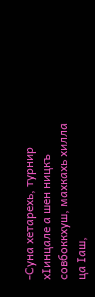-Суна хетарехь, турнир хІинцале а шен ницкъ совбоккхуш, махкахь хилла ца Іаш,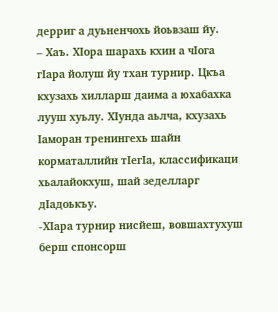дерриг а дуьненчохь йоьвзаш йу.
– Хаъ. ХІора шарахь кхин а чІога гІара йолуш йу тхан турнир. Цкъа кхузахь хилларш даима а юхабахка лууш хуьлу. ХІунда аьлча, кхузахь Іаморан тренингехь шайн корматаллийн тІегІа, классификаци хьалайокхуш, шай зеделларг дІадоькъу.
-ХІара турнир нисйеш, вовшахтухуш берш спонсорш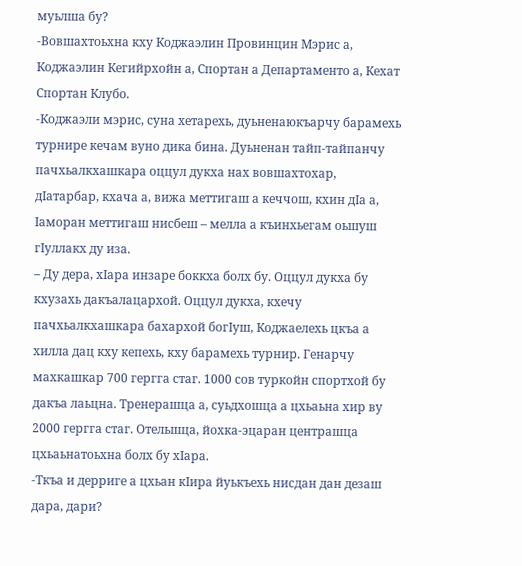муьлша бу?
-Вовшахтоьхна кху Коджаэлин Провинцин Мэрис а, Коджаэлин Кегийрхойн а, Спортан а Департаменто а, Кехат Спортан Клубо.
-Коджаэли мэрис, суна хетарехь, дуьненаюкъарчу барамехь турнире кечам вуно дика бина. Дуьненан тайп-тайпанчу пачхьалкхашкара оццул дукха нах вовшахтохар, дІатарбар, кхача а, вижа меттигаш а кеччош, кхин дІа а, Іаморан меттигаш нисбеш – мелла а къинхьегам оьшуш гІуллакх ду иза.
– Ду дера, хІара инзаре боккха болх бу. Оццул дукха бу кхузахь дакъалацархой. Оццул дукха, кхечу пачхьалкхашкара бахархой богІуш, Коджаелехь цкъа а хилла дац кху кепехь, кху барамехь турнир. Генарчу махкашкар 700 гергга стаг. 1000 сов туркойн спортхой бу дакъа лаьцна. Тренерашца а, суьдхошца а цхьаьна хир ву 2000 гергга стаг. Отельшца, йохка-эцаран центрашца цхьаьнатоьхна болх бу хІара.
-Ткъа и дерриге а цхьан кІира йуькъехь нисдан дан дезаш дара, дари?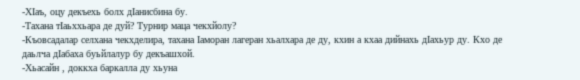-ХІаъ, оцу декъехь болх дІанисбина бу.
-Тахана тІаьххьара де дуй? Турнир маца чекхйолу?
-Къовсадалар селхана чекхделира, тахана Іаморан лагеран хьалхара де ду, кхин а кхаа дийнахь дІахьур ду. Кхо де даьлча дІабаха буьйлалур бу декъашхой.
-Хьасайн , доккха баркалла ду хьуна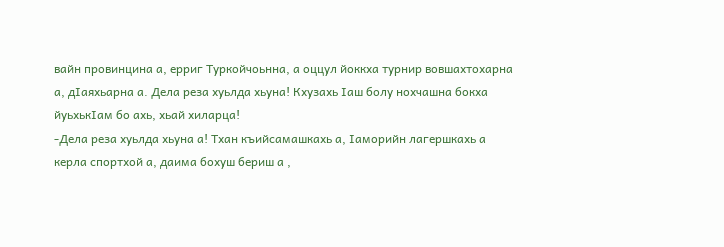вайн провинцина а, ерриг Туркойчоьнна, а оццул йоккха турнир вовшахтохарна а, дІаяхьарна а. Дела реза хуьлда хьуна! Кхузахь Іаш болу нохчашна бокха йуьхькІам бо ахь, хьай хиларца!
-Дела реза хуьлда хьуна а! Тхан къийсамашкахь а, Іаморийн лагершкахь а керла спортхой а, даима бохуш бериш а ,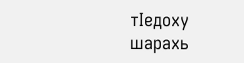тІедоху шарахь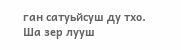ган сатуьйсуш ду тхо. Ша зер лууш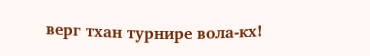верг тхан турнире вола-кх!